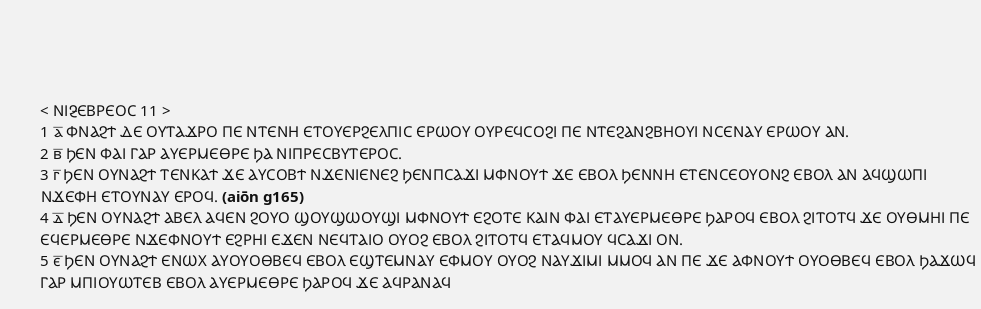< ⲚⲒⳈⲈⲂⲢⲈⲞⲤ 11 >
1 ⲁ̅ ⲪⲚⲀϨϮ ⲆⲈ ⲞⲨⲦⲀϪⲢⲞ ⲠⲈ ⲚⲦⲈⲚⲎ ⲈⲦⲞⲨⲈⲢϨⲈⲖⲠⲒⲤ ⲈⲢⲰⲞⲨ ⲞⲨⲢⲈϤⲤⲞϨⲒ ⲠⲈ ⲚⲦⲈϨⲀⲚϨⲂⲎⲞⲨⲒ ⲚⲤⲈⲚⲀⲨ ⲈⲢⲰⲞⲨ ⲀⲚ.
2 ⲃ̅ ϦⲈⲚ ⲪⲀⲒ ⲄⲀⲢ ⲀⲨⲈⲢⲘⲈⲐⲢⲈ ϦⲀ ⲚⲒⲠⲢⲈⲤⲂⲨⲦⲈⲢⲞⲤ.
3 ⲅ̅ ϦⲈⲚ ⲞⲨⲚⲀϨϮ ⲦⲈⲚⲔⲀϮ ϪⲈ ⲀⲨⲤⲞⲂϮ ⲚϪⲈⲚⲒⲈⲚⲈϨ ϦⲈⲚⲠⲤⲀϪⲒ ⲘⲪⲚⲞⲨϮ ϪⲈ ⲈⲂⲞⲖ ϦⲈⲚⲚⲎ ⲈⲦⲈⲚⲤⲈⲞⲨⲞⲚϨ ⲈⲂⲞⲖ ⲀⲚ ⲀϤϢⲰⲠⲒ ⲚϪⲈⲪⲎ ⲈⲦⲞⲨⲚⲀⲨ ⲈⲢⲞϤ. (aiōn g165)
4 ⲇ̅ ϦⲈⲚ ⲞⲨⲚⲀϨϮ ⲀⲂⲈⲖ ⲀϤⲈⲚ ϨⲞⲨⲞ ϢⲞⲨϢⲰⲞⲨϢⲒ ⲘⲪⲚⲞⲨϮ ⲈϨⲞⲦⲈ ⲔⲀⲒⲚ ⲪⲀⲒ ⲈⲦⲀⲨⲈⲢⲘⲈⲐⲢⲈ ϦⲀⲢⲞϤ ⲈⲂⲞⲖ ϨⲒⲦⲞⲦϤ ϪⲈ ⲞⲨⲐⲘⲎⲒ ⲠⲈ ⲈϤⲈⲢⲘⲈⲐⲢⲈ ⲚϪⲈⲪⲚⲞⲨϮ ⲈϨⲢⲎⲒ ⲈϪⲈⲚ ⲚⲈϤⲦⲀⲒⲞ ⲞⲨⲞϨ ⲈⲂⲞⲖ ϨⲒⲦⲞⲦϤ ⲈⲦⲀϤⲘⲞⲨ ϤⲤⲀϪⲒ ⲞⲚ.
5 ⲉ̅ ϦⲈⲚ ⲞⲨⲚⲀϨϮ ⲈⲚⲰⲬ ⲀⲨⲞⲨⲞⲐⲂⲈϤ ⲈⲂⲞⲖ ⲈϢⲦⲈⲘⲚⲀⲨ ⲈⲪⲘⲞⲨ ⲞⲨⲞϨ ⲚⲀⲨϪⲒⲘⲒ ⲘⲘⲞϤ ⲀⲚ ⲠⲈ ϪⲈ ⲀⲪⲚⲞⲨϮ ⲞⲨⲞⲐⲂⲈϤ ⲈⲂⲞⲖ ϦⲀϪⲰϤ ⲄⲀⲢ ⲘⲠⲒⲞⲨⲰⲦⲈⲂ ⲈⲂⲞⲖ ⲀⲨⲈⲢⲘⲈⲐⲢⲈ ϦⲀⲢⲞϤ ϪⲈ ⲀϤⲢⲀⲚⲀϤ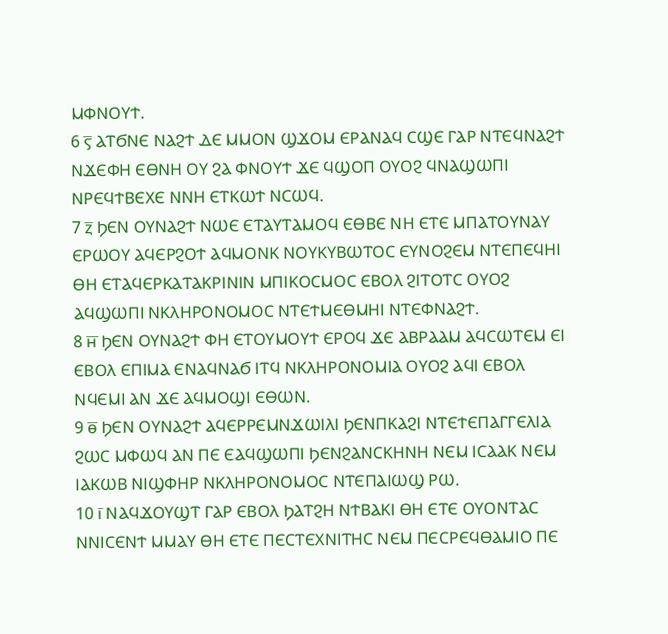ⲘⲪⲚⲞⲨϮ.
6 ⲋ̅ ⲀⲦϬⲚⲈ ⲚⲀϨϮ ⲆⲈ ⲘⲘⲞⲚ ϢϪⲞⲘ ⲈⲢⲀⲚⲀϤ ⲤϢⲈ ⲄⲀⲢ ⲚⲦⲈϤⲚⲀϨϮ ⲚϪⲈⲪⲎ ⲈⲐⲚⲎ ⲞⲨ ϨⲀ ⲪⲚⲞⲨϮ ϪⲈ ϤϢⲞⲠ ⲞⲨⲞϨ ϤⲚⲀϢⲰⲠⲒ ⲚⲢⲈϤϮⲂⲈⲬⲈ ⲚⲚⲎ ⲈⲦⲔⲰϮ ⲚⲤⲰϤ.
7 ⲍ̅ ϦⲈⲚ ⲞⲨⲚⲀϨϮ ⲚⲰⲈ ⲈⲦⲀⲨⲦⲀⲘⲞϤ ⲈⲐⲂⲈ ⲚⲎ ⲈⲦⲈ ⲘⲠⲀⲦⲞⲨⲚⲀⲨ ⲈⲢⲰⲞⲨ ⲀϤⲈⲢϨⲞϮ ⲀϤⲘⲞⲚⲔ ⲚⲞⲨⲔⲨⲂⲰⲦⲞⲤ ⲈⲨⲚⲞϨⲈⲘ ⲚⲦⲈⲠⲈϤⲎⲒ ⲐⲎ ⲈⲦⲀϤⲈⲢⲔⲀⲦⲀⲔⲢⲒⲚⲒⲚ ⲘⲠⲒⲔⲞⲤⲘⲞⲤ ⲈⲂⲞⲖ ϨⲒⲦⲞⲦⲤ ⲞⲨⲞϨ ⲀϤϢⲰⲠⲒ ⲚⲔⲖⲎⲢⲞⲚⲞⲘⲞⲤ ⲚⲦⲈϮⲘⲈⲐⲘⲎⲒ ⲚⲦⲈⲪⲚⲀϨϮ.
8 ⲏ̅ ϦⲈⲚ ⲞⲨⲚⲀϨϮ ⲪⲎ ⲈⲦⲞⲨⲘⲞⲨϮ ⲈⲢⲞϤ ϪⲈ ⲀⲂⲢⲀⲀⲘ ⲀϤⲤⲰⲦⲈⲘ ⲈⲒ ⲈⲂⲞⲖ ⲈⲠⲒⲘⲀ ⲈⲚⲀϤⲚⲀϬ ⲒⲦϤ ⲚⲔⲖⲎⲢⲞⲚⲞⲘⲒⲀ ⲞⲨⲞϨ ⲀϤⲒ ⲈⲂⲞⲖ ⲚϤⲈⲘⲒ ⲀⲚ ϪⲈ ⲀϤⲘⲞϢⲒ ⲈⲐⲰⲚ.
9 ⲑ̅ ϦⲈⲚ ⲞⲨⲚⲀϨϮ ⲀϤⲈⲢⲢⲈⲘⲚϪⲰⲒⲖⲒ ϦⲈⲚⲠⲔⲀϨⲒ ⲚⲦⲈϮⲈⲠⲀⲄⲄⲈⲖⲒⲀ ϨⲰⲤ ⲘⲪⲰϤ ⲀⲚ ⲠⲈ ⲈⲀϤϢⲰⲠⲒ ϦⲈⲚϨⲀⲚⲤⲔⲎⲚⲎ ⲚⲈⲘ ⲒⲤⲀⲀⲔ ⲚⲈⲘ ⲒⲀⲔⲰⲂ ⲚⲒϢⲪⲎⲢ ⲚⲔⲖⲎⲢⲞⲚⲞⲘⲞⲤ ⲚⲦⲈⲠⲀⲒⲰϢ ⲢⲰ.
10 ⲓ̅ ⲚⲀϤϪⲞⲨϢⲦ ⲄⲀⲢ ⲈⲂⲞⲖ ϦⲀⲦϨⲎ ⲚϮⲂⲀⲔⲒ ⲐⲎ ⲈⲦⲈ ⲞⲨⲞⲚⲦⲀⲤ ⲚⲚⲒⲤⲈⲚϮ ⲘⲘⲀⲨ ⲐⲎ ⲈⲦⲈ ⲠⲈⲤⲦⲈⲬⲚⲒⲦⲎⲤ ⲚⲈⲘ ⲠⲈⲤⲢⲈϤⲐⲀⲘⲒⲞ ⲠⲈ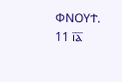ⲪⲚⲞⲨϮ.
11 ⲓ̅ⲁ̅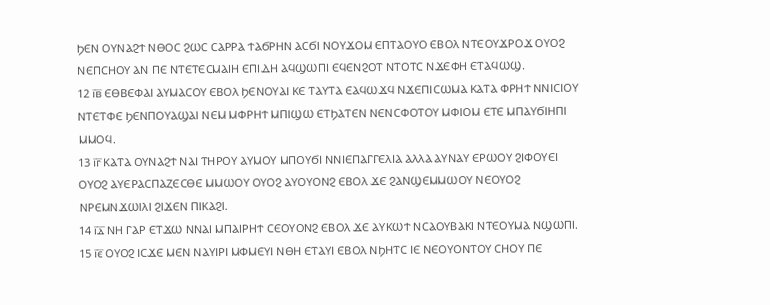ϦⲈⲚ ⲞⲨⲚⲀϨϮ ⲚⲐⲞⲤ ϨⲰⲤ ⲤⲀⲢⲢⲀ ϮⲀϬⲢⲎⲚ ⲀⲤϬⲒ ⲚⲞⲨϪⲞⲘ ⲈⲠⲦⲀⲞⲨⲞ ⲈⲂⲞⲖ ⲚⲦⲈⲞⲨϪⲢⲞϪ ⲞⲨⲞϨ ⲚⲈⲠⲤⲎⲞⲨ ⲀⲚ ⲠⲈ ⲚⲦⲈⲦⲈⲤⲘⲀⲒⲎ ⲈⲠⲒⲆⲎ ⲀϤϢⲰⲠⲒ ⲈϤⲈⲚϨⲞⲦ ⲚⲦⲞⲦⲤ ⲚϪⲈⲪⲎ ⲈⲦⲀϤⲰϢ.
12 ⲓ̅ⲃ̅ ⲈⲐⲂⲈⲪⲀⲒ ⲀⲨⲘⲀⲤⲞⲨ ⲈⲂⲞⲖ ϦⲈⲚⲞⲨⲀⲒ ⲔⲈ ⲦⲀⲨⲦⲀ ⲈⲀϤⲰϪϤ ⲚϪⲈⲠⲒⲤⲰⲘⲀ ⲔⲀⲦⲀ ⲪⲢⲎϮ ⲚⲚⲒⲤⲒⲞⲨ ⲚⲦⲈⲦⲪⲈ ϦⲈⲚⲠⲞⲨⲀϢⲀⲒ ⲚⲈⲘ ⲘⲪⲢⲎϮ ⲘⲠⲒϢⲰ ⲈⲦϦⲀⲦⲈⲚ ⲚⲈⲚⲤⲪⲞⲦⲞⲨ ⲘⲪⲒⲞⲘ ⲈⲦⲈ ⲘⲠⲀⲨϬⲒⲎⲠⲒ ⲘⲘⲞϤ.
13 ⲓ̅ⲅ̅ ⲔⲀⲦⲀ ⲞⲨⲚⲀϨϮ ⲚⲀⲒ ⲦⲎⲢⲞⲨ ⲀⲨⲘⲞⲨ ⲘⲠⲞⲨϬⲒ ⲚⲚⲒⲈⲠⲀⲄⲄⲈⲖⲒⲀ ⲀⲖⲖⲀ ⲀⲨⲚⲀⲨ ⲈⲢⲰⲞⲨ ϨⲒⲪⲞⲨⲈⲒ ⲞⲨⲞϨ ⲀⲨⲈⲢⲀⲤⲠⲀⲌⲈⲤⲐⲈ ⲘⲘⲰⲞⲨ ⲞⲨⲞϨ ⲀⲨⲞⲨⲞⲚϨ ⲈⲂⲞⲖ ϪⲈ ϨⲀⲚϢⲈⲘⲘⲰⲞⲨ ⲚⲈⲞⲨⲞϨ ⲚⲢⲈⲘⲚϪⲰⲒⲖⲒ ϨⲒϪⲈⲚ ⲠⲒⲔⲀϨⲒ.
14 ⲓ̅ⲇ̅ ⲚⲎ ⲄⲀⲢ ⲈⲦϪⲰ ⲚⲚⲀⲒ ⲘⲠⲀⲒⲢⲎϮ ⲤⲈⲞⲨⲞⲚϨ ⲈⲂⲞⲖ ϪⲈ ⲀⲨⲔⲰϮ ⲚⲤⲀⲞⲨⲂⲀⲔⲒ ⲚⲦⲈⲞⲨⲘⲀ ⲚϢⲰⲠⲒ.
15 ⲓ̅ⲉ̅ ⲞⲨⲞϨ ⲒⲤϪⲈ ⲘⲈⲚ ⲚⲀⲨⲒⲢⲒ ⲘⲪⲘⲈⲨⲒ ⲚⲐⲎ ⲈⲦⲀⲨⲒ ⲈⲂⲞⲖ ⲚϦⲎⲦⲤ ⲒⲈ ⲚⲈⲞⲨⲞⲚⲦⲞⲨ ⲤⲎⲞⲨ ⲠⲈ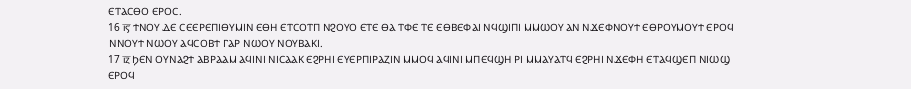ⲈⲦⲀⲤⲐⲞ ⲈⲢⲞⲤ.
16 ⲓ̅ⲋ̅ ϮⲚⲞⲨ ⲆⲈ ⲤⲈⲈⲢⲈⲠⲒⲐⲨⲘⲒⲚ ⲈⲐⲎ ⲈⲦⲤⲞⲦⲠ ⲚϨⲞⲨⲞ ⲈⲦⲈ ⲐⲀ ⲦⲪⲈ ⲦⲈ ⲈⲐⲂⲈⲪⲀⲒ ⲚϤϢⲒⲠⲒ ⲘⲘⲰⲞⲨ ⲀⲚ ⲚϪⲈⲪⲚⲞⲨϮ ⲈⲐⲢⲞⲨⲘⲞⲨϮ ⲈⲢⲞϤ ⲚⲚⲞⲨϮ ⲚⲰⲞⲨ ⲀϤⲤⲞⲂϮ ⲄⲀⲢ ⲚⲰⲞⲨ ⲚⲞⲨⲂⲀⲔⲒ.
17 ⲓ̅ⲍ̅ ϦⲈⲚ ⲞⲨⲚⲀϨϮ ⲀⲂⲢⲀⲀⲘ ⲀϤⲒⲚⲒ ⲚⲒⲤⲀⲀⲔ ⲈϨⲢⲎⲒ ⲈⲨⲈⲢⲠⲒⲢⲀⲌⲒⲚ ⲘⲘⲞϤ ⲀϤⲒⲚⲒ ⲘⲠⲈϤϢⲎ ⲢⲒ ⲘⲘⲀⲨⲀⲦϤ ⲈϨⲢⲎⲒ ⲚϪⲈⲪⲎ ⲈⲦⲀϤϢⲈⲠ ⲚⲒⲰϢ ⲈⲢⲞϤ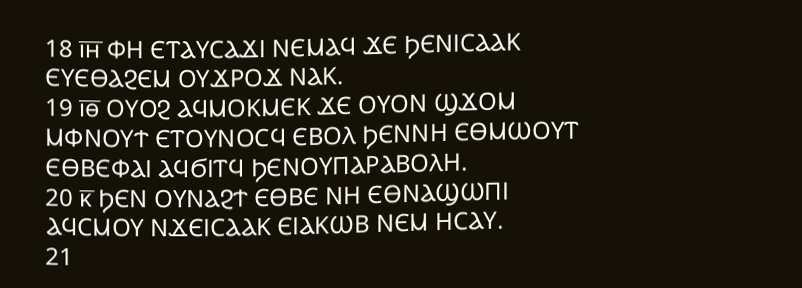18 ⲓ̅ⲏ̅ ⲪⲎ ⲈⲦⲀⲨⲤⲀϪⲒ ⲚⲈⲘⲀϤ ϪⲈ ϦⲈⲚⲒⲤⲀⲀⲔ ⲈⲨⲈⲐⲀϨⲈⲘ ⲞⲨϪⲢⲞϪ ⲚⲀⲔ.
19 ⲓ̅ⲑ̅ ⲞⲨⲞϨ ⲀϤⲘⲞⲔⲘⲈⲔ ϪⲈ ⲞⲨⲞⲚ ϢϪⲞⲘ ⲘⲪⲚⲞⲨϮ ⲈⲦⲞⲨⲚⲞⲤϤ ⲈⲂⲞⲖ ϦⲈⲚⲚⲎ ⲈⲐⲘⲰⲞⲨⲦ ⲈⲐⲂⲈⲪⲀⲒ ⲀϤϬⲒⲦϤ ϦⲈⲚⲞⲨⲠⲀⲢⲀⲂⲞⲖⲎ.
20 ⲕ̅ ϦⲈⲚ ⲞⲨⲚⲀϨϮ ⲈⲐⲂⲈ ⲚⲎ ⲈⲐⲚⲀϢⲰⲠⲒ ⲀϤⲤⲘⲞⲨ ⲚϪⲈⲒⲤⲀⲀⲔ ⲈⲒⲀⲔⲰⲂ ⲚⲈⲘ ⲎⲤⲀⲨ.
21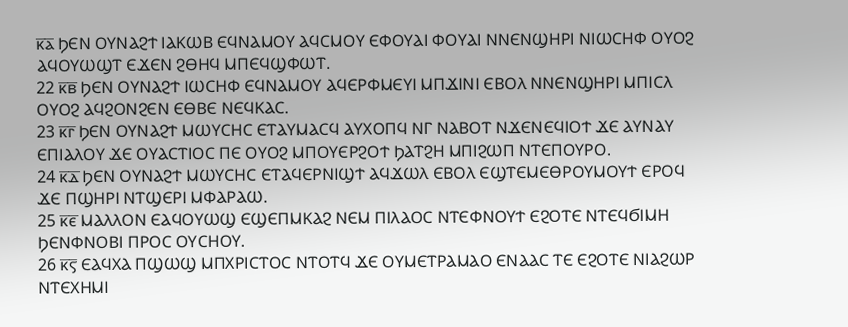ⲕ̅ⲁ̅ ϦⲈⲚ ⲞⲨⲚⲀϨϮ ⲒⲀⲔⲰⲂ ⲈϤⲚⲀⲘⲞⲨ ⲀϤⲤⲘⲞⲨ ⲈⲪⲞⲨⲀⲒ ⲪⲞⲨⲀⲒ ⲚⲚⲈⲚϢⲎⲢⲒ ⲚⲒⲰⲤⲎⲪ ⲞⲨⲞϨ ⲀϤⲞⲨⲰϢⲦ ⲈϪⲈⲚ ϨⲐⲎϤ ⲘⲠⲈϤϢⲪⲰⲦ.
22 ⲕ̅ⲃ̅ ϦⲈⲚ ⲞⲨⲚⲀϨϮ ⲒⲰⲤⲎⲪ ⲈϤⲚⲀⲘⲞⲨ ⲀϤⲈⲢⲪⲘⲈⲨⲒ ⲘⲠϪⲒⲚⲒ ⲈⲂⲞⲖ ⲚⲚⲈⲚϢⲎⲢⲒ ⲘⲠⲒⲤⲖ ⲞⲨⲞϨ ⲀϤϨⲞⲚϨⲈⲚ ⲈⲐⲂⲈ ⲚⲈϤⲔⲀⲤ.
23 ⲕ̅ⲅ̅ ϦⲈⲚ ⲞⲨⲚⲀϨϮ ⲘⲰⲨⲤⲎⲤ ⲈⲦⲀⲨⲘⲀⲤϤ ⲀⲨⲬⲞⲠϤ ⲚⲄ ⲚⲀⲂⲞⲦ ⲚϪⲈⲚⲈϤⲒⲞϮ ϪⲈ ⲀⲨⲚⲀⲨ ⲈⲠⲒⲀⲖⲞⲨ ϪⲈ ⲞⲨⲀⲤⲦⲒⲞⲤ ⲠⲈ ⲞⲨⲞϨ ⲘⲠⲞⲨⲈⲢϨⲞϮ ϦⲀⲦϨⲎ ⲘⲠⲒϨⲰⲠ ⲚⲦⲈⲠⲞⲨⲢⲞ.
24 ⲕ̅ⲇ̅ ϦⲈⲚ ⲞⲨⲚⲀϨϮ ⲘⲰⲨⲤⲎⲤ ⲈⲦⲀϤⲈⲢⲚⲒϢϮ ⲀϤϪⲰⲖ ⲈⲂⲞⲖ ⲈϢⲦⲈⲘⲈⲐⲢⲞⲨⲘⲞⲨϮ ⲈⲢⲞϤ ϪⲈ ⲠϢⲎⲢⲒ ⲚⲦϢⲈⲢⲒ ⲘⲪⲀⲢⲀⲰ.
25 ⲕ̅ⲉ̅ ⲘⲀⲖⲖⲞⲚ ⲈⲀϤⲞⲨⲰϢ ⲈϢⲈⲠⲘⲔⲀϨ ⲚⲈⲘ ⲠⲒⲖⲀⲞⲤ ⲚⲦⲈⲪⲚⲞⲨϮ ⲈϨⲞⲦⲈ ⲚⲦⲈϤϬⲒⲘⲎ ϦⲈⲚⲪⲚⲞⲂⲒ ⲠⲢⲞⲤ ⲞⲨⲤⲎⲞⲨ.
26 ⲕ̅ⲋ̅ ⲈⲀϤⲬⲀ ⲠϢⲰϢ ⲘⲠⲬⲢⲒⲤⲦⲞⲤ ⲚⲦⲞⲦϤ ϪⲈ ⲞⲨⲘⲈⲦⲢⲀⲘⲀⲞ ⲈⲚⲀⲀⲤ ⲦⲈ ⲈϨⲞⲦⲈ ⲚⲒⲀϨⲰⲢ ⲚⲦⲈⲬⲎⲘⲒ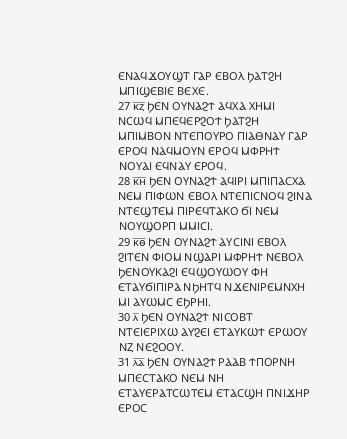ⲈⲚⲀϤϪⲞⲨϢⲦ ⲄⲀⲢ ⲈⲂⲞⲖ ϦⲀⲦϨⲎ ⲘⲠⲒϢⲈⲂⲒⲈ ⲂⲈⲬⲈ.
27 ⲕ̅ⲍ̅ ϦⲈⲚ ⲞⲨⲚⲀϨϮ ⲀϤⲬⲀ ⲬⲎⲘⲒ ⲚⲤⲰϤ ⲘⲠⲈϤⲈⲢϨⲞϮ ϦⲀⲦϨⲎ ⲘⲠⲒⲘⲂⲞⲚ ⲚⲦⲈⲠⲞⲨⲢⲞ ⲠⲒⲀⲐⲚⲀⲨ ⲄⲀⲢ ⲈⲢⲞϤ ⲚⲀϤⲘⲞⲨⲚ ⲈⲢⲞϤ ⲘⲪⲢⲎϮ ⲚⲞⲨⲀⲒ ⲈϤⲚⲀⲨ ⲈⲢⲞϤ.
28 ⲕ̅ⲏ̅ ϦⲈⲚ ⲞⲨⲚⲀϨϮ ⲀϤⲒⲢⲒ ⲘⲠⲒⲠⲀⲤⲬⲀ ⲚⲈⲘ ⲠⲒⲪⲰⲚ ⲈⲂⲞⲖ ⲚⲦⲈⲠⲒⲤⲚⲞϤ ϨⲒⲚⲀ ⲚⲦⲈϢⲦⲈⲘ ⲠⲒⲢⲈϤⲦⲀⲔⲞ ϬⲒ ⲚⲈⲘ ⲚⲞⲨϢⲞⲢⲠ ⲘⲘⲒⲤⲒ.
29 ⲕ̅ⲑ̅ ϦⲈⲚ ⲞⲨⲚⲀϨϮ ⲀⲨⲤⲒⲚⲒ ⲈⲂⲞⲖ ϨⲒⲦⲈⲚ ⲪⲒⲞⲘ ⲚϢⲀⲢⲒ ⲘⲪⲢⲎϮ ⲚⲈⲂⲞⲖ ϦⲈⲚⲞⲨⲔⲀϨⲒ ⲈϤϢⲞⲨⲰⲞⲨ ⲪⲎ ⲈⲦⲀⲨϬⲒⲠⲒⲢⲀ ⲚϦⲎⲦϤ ⲚϪⲈⲚⲒⲢⲈⲘⲚⲬⲎ ⲘⲒ ⲀⲨⲰⲘⲤ ⲈϦⲢⲎⲒ.
30 ⲗ̅ ϦⲈⲚ ⲞⲨⲚⲀϨϮ ⲚⲒⲤⲞⲂⲦ ⲚⲦⲈⲒⲈⲢⲒⲬⲰ ⲀⲨϨⲈⲒ ⲈⲦⲀⲨⲔⲰϮ ⲈⲢⲰⲞⲨ ⲚⲌ ⲚⲈϨⲞⲞⲨ.
31 ⲗ̅ⲁ̅ ϦⲈⲚ ⲞⲨⲚⲀϨϮ ⲢⲀⲀⲂ ϮⲠⲞⲢⲚⲎ ⲘⲠⲈⲤⲦⲀⲔⲞ ⲚⲈⲘ ⲚⲎ ⲈⲦⲀⲨⲈⲢⲀⲦⲤⲰⲦⲈⲘ ⲈⲦⲀⲤϢⲎ ⲠⲚⲒϪⲎⲢ ⲈⲢⲞⲤ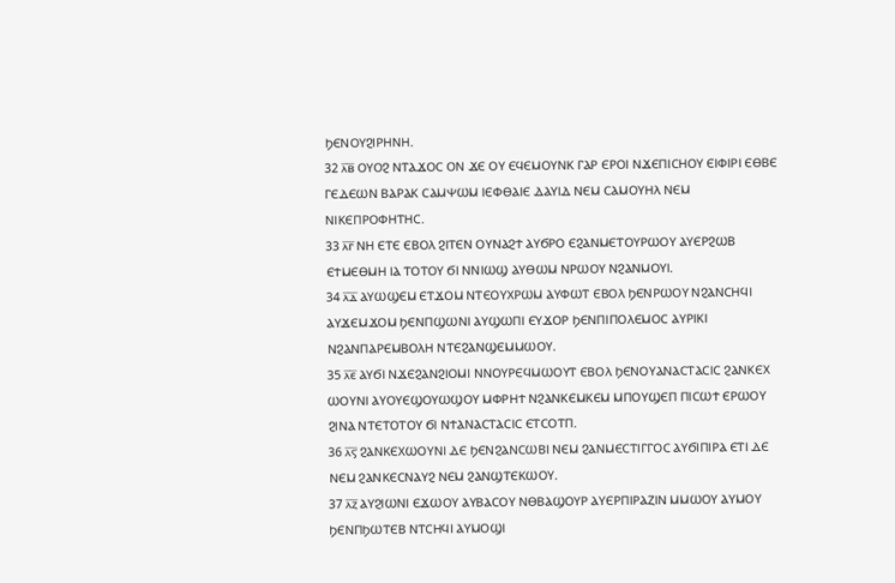ϦⲈⲚⲞⲨϨⲒⲢⲎⲚⲎ.
32 ⲗ̅ⲃ̅ ⲞⲨⲞϨ ⲚⲦⲀϪⲞⲤ ⲞⲚ ϪⲈ ⲞⲨ ⲈϤⲈⲘⲞⲨⲚⲔ ⲄⲀⲢ ⲈⲢⲞⲒ ⲚϪⲈⲠⲒⲤⲎⲞⲨ ⲈⲒⲪⲒⲢⲒ ⲈⲐⲂⲈ ⲄⲈⲆⲈⲰⲚ ⲂⲀⲢⲀⲔ ⲤⲀⲘⲮⲰⲘ ⲒⲈⲪⲐⲀⲒⲈ ⲆⲀⲨⲒⲆ ⲚⲈⲘ ⲤⲀⲘⲞⲨⲎⲖ ⲚⲈⲘ ⲚⲒⲔⲈⲠⲢⲞⲪⲎⲦⲎⲤ.
33 ⲗ̅ⲅ̅ ⲚⲎ ⲈⲦⲈ ⲈⲂⲞⲖ ϨⲒⲦⲈⲚ ⲞⲨⲚⲀϨϮ ⲀⲨϬⲢⲞ ⲈϨⲀⲚⲘⲈⲦⲞⲨⲢⲰⲞⲨ ⲀⲨⲈⲢϨⲰⲂ ⲈϮⲘⲈⲐⲘⲎ ⲒⲀ ⲦⲞⲦⲞⲨ ϬⲒ ⲚⲚⲒⲰϢ ⲀⲨⲐⲰⲘ ⲚⲢⲰⲞⲨ ⲚϨⲀⲚⲘⲞⲨⲒ.
34 ⲗ̅ⲇ̅ ⲀⲨⲰϢⲈⲘ ⲈⲦϪⲞⲘ ⲚⲦⲈⲞⲨⲬⲢⲰⲘ ⲀⲨⲪⲰⲦ ⲈⲂⲞⲖ ϦⲈⲚⲢⲰⲞⲨ ⲚϨⲀⲚⲤⲎϤⲒ ⲀⲨϪⲈⲘϪⲞⲘ ϦⲈⲚⲠϢⲰⲚⲒ ⲀⲨϢⲰⲠⲒ ⲈⲨϪⲞⲢ ϦⲈⲚⲠⲒⲠⲞⲖⲈⲘⲞⲤ ⲀⲨⲢⲒⲔⲒ ⲚϨⲀⲚⲠⲀⲢⲈⲘⲂⲞⲖⲎ ⲚⲦⲈϨⲀⲚϢⲈⲘⲘⲰⲞⲨ.
35 ⲗ̅ⲉ̅ ⲀⲨϬⲒ ⲚϪⲈϨⲀⲚϨⲒⲞⲘⲒ ⲚⲚⲞⲨⲢⲈϤⲘⲰⲞⲨⲦ ⲈⲂⲞⲖ ϦⲈⲚⲞⲨⲀⲚⲀⲤⲦⲀⲤⲒⲤ ϨⲀⲚⲔⲈⲬ ⲰⲞⲨⲚⲒ ⲀⲨⲞⲨⲈϢⲞⲨⲰϢⲞⲨ ⲘⲪⲢⲎϮ ⲚϨⲀⲚⲔⲈⲘⲔⲈⲘ ⲘⲠⲞⲨϢⲈⲠ ⲠⲒⲤⲰϮ ⲈⲢⲰⲞⲨ ϨⲒⲚⲀ ⲚⲦⲈⲦⲞⲦⲞⲨ ϬⲒ ⲚϮⲀⲚⲀⲤⲦⲀⲤⲒⲤ ⲈⲦⲤⲞⲦⲠ.
36 ⲗ̅ⲋ̅ ϨⲀⲚⲔⲈⲬⲰⲞⲨⲚⲒ ⲆⲈ ϦⲈⲚϨⲀⲚⲤⲰⲂⲒ ⲚⲈⲘ ϨⲀⲚⲘⲈⲤⲦⲒⲄⲄⲞⲤ ⲀⲨϬⲒⲠⲒⲢⲀ ⲈⲦⲒ ⲆⲈ ⲚⲈⲘ ϨⲀⲚⲔⲈⲤⲚⲀⲨϨ ⲚⲈⲘ ϨⲀⲚϢⲦⲈⲔⲰⲞⲨ.
37 ⲗ̅ⲍ̅ ⲀⲨϨⲒⲰⲚⲒ ⲈϪⲰⲞⲨ ⲀⲨⲂⲀⲤⲞⲨ ⲚⲐⲂⲀϢⲞⲨⲢ ⲀⲨⲈⲢⲠⲒⲢⲀⲌⲒⲚ ⲘⲘⲰⲞⲨ ⲀⲨⲘⲞⲨ ϦⲈⲚⲠϦⲰⲦⲈⲂ ⲚⲦⲤⲎϤⲒ ⲀⲨⲘⲞϢⲒ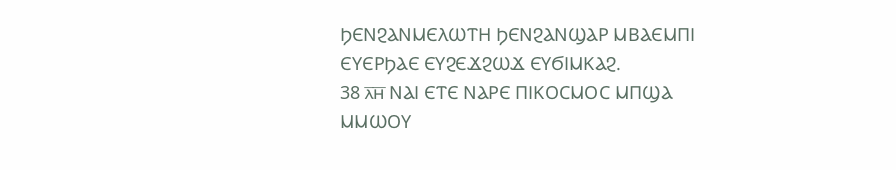ϦⲈⲚϨⲀⲚⲘⲈⲖⲰⲦⲎ ϦⲈⲚϨⲀⲚϢⲀⲢ ⲘⲂⲀⲈⲘⲠⲒ ⲈⲨⲈⲢϦⲀⲈ ⲈⲨϨⲈϪϨⲰϪ ⲈⲨϬⲒⲘⲔⲀϨ.
38 ⲗ̅ⲏ̅ ⲚⲀⲒ ⲈⲦⲈ ⲚⲀⲢⲈ ⲠⲒⲔⲞⲤⲘⲞⲤ ⲘⲠϢⲀ ⲘⲘⲰⲞⲨ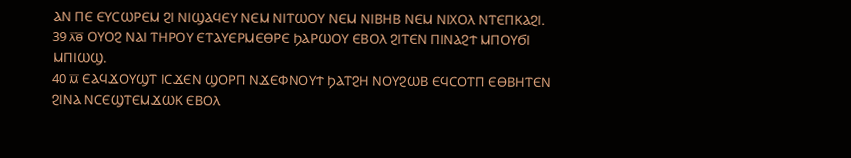ⲀⲚ ⲠⲈ ⲈⲨⲤⲰⲢⲈⲘ ϨⲒ ⲚⲒϢⲀϤⲈⲨ ⲚⲈⲘ ⲚⲒⲦⲰⲞⲨ ⲚⲈⲘ ⲚⲒⲂⲎⲂ ⲚⲈⲘ ⲚⲒⲬⲞⲖ ⲚⲦⲈⲠⲔⲀϨⲒ.
39 ⲗ̅ⲑ̅ ⲞⲨⲞϨ ⲚⲀⲒ ⲦⲎⲢⲞⲨ ⲈⲦⲀⲨⲈⲢⲘⲈⲐⲢⲈ ϦⲀⲢⲰⲞⲨ ⲈⲂⲞⲖ ϨⲒⲦⲈⲚ ⲠⲒⲚⲀϨϮ ⲘⲠⲞⲨϬⲒ ⲘⲠⲒⲰϢ.
40 ⲙ̅ ⲈⲀϤϪⲞⲨϢⲦ ⲒⲤϪⲈⲚ ϢⲞⲢⲠ ⲚϪⲈⲪⲚⲞⲨϮ ϦⲀⲦϨⲎ ⲚⲞⲨϨⲰⲂ ⲈϤⲤⲞⲦⲠ ⲈⲐⲂⲎⲦⲈⲚ ϨⲒⲚⲀ ⲚⲤⲈϢⲦⲈⲘϪⲰⲔ ⲈⲂⲞⲖ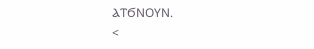ⲀⲦϬⲚⲞⲨⲚ.
<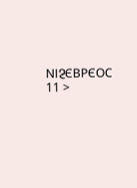ⲚⲒⳈⲈⲂⲢⲈⲞⲤ 11 >